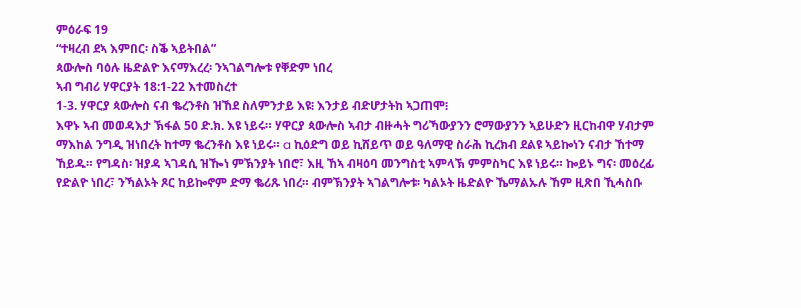ምዕራፍ 19
“ተዛረብ ደኣ እምበር፡ ስቕ ኣይትበል”
ጳውሎስ ባዕሉ ዜድልዮ እናማእረረ፡ ንኣገልግሎቱ የቐድም ነበረ
ኣብ ግብሪ ሃዋርያት 18:1-22 እተመስረተ
1-3. ሃዋርያ ጳውሎስ ናብ ቈረንቶስ ዝኸደ ስለምንታይ እዩ፧ እንታይ ብድሆታትከ ኣጋጠሞ፧
እዋኑ ኣብ መወዳእታ ኽፋል 50 ድ.ክ. እዩ ነይሩ። ሃዋርያ ጳውሎስ ኣብታ ብዙሓት ግሪኻውያንን ሮማውያንን ኣይሁድን ዚርከብዋ ሃብታም ማእከል ንግዲ ዝነበረት ከተማ ቈረንቶስ እዩ ነይሩ። a ኪዕድግ ወይ ኪሸይጥ ወይ ዓለማዊ ስራሕ ኪረክብ ደልዩ ኣይኰነን ናብታ ኸተማ ኸይዱ። የግዳስ፡ ዝያዳ ኣገዳሲ ዝዀነ ምኽንያት ነበሮ፣ እዚ ኸኣ ብዛዕባ መንግስቲ ኣምላኽ ምምስካር እዩ ነይሩ። ኰይኑ ግና፡ መዕረፊ የድልዮ ነበረ፣ ንኻልኦት ጾር ከይኰኖም ድማ ቈሪጹ ነበረ። ብምኽንያት ኣገልግሎቱ፡ ካልኦት ዜድልዮ ኼማልኡሉ ኸም ዚጽበ ኺሓስቡ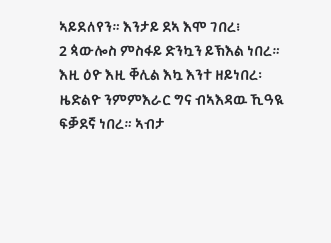ኣይደለየን። እንታይ ደኣ እሞ ገበረ፧
2 ጳውሎስ ምስፋይ ድንኳን ይኽእል ነበረ። እዚ ዕዮ እዚ ቐሊል እኳ እንተ ዘይነበረ፡ ዜድልዮ ንምምእራር ግና ብኣእዳዉ ኺዓዪ ፍቓደኛ ነበረ። ኣብታ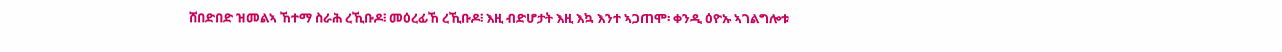ሸበድበድ ዝመልኣ ኸተማ ስራሕ ረኺቡዶ፧ መዕረፊኸ ረኺቡዶ፧ እዚ ብድሆታት እዚ እኳ እንተ ኣጋጠሞ፡ ቀንዲ ዕዮኡ ኣገልግሎቱ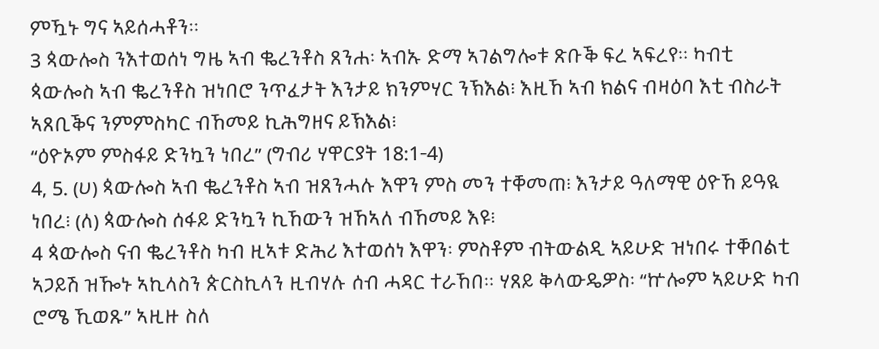ምዃኑ ግና ኣይሰሓቶን።
3 ጳውሎስ ንእተወሰነ ግዜ ኣብ ቈረንቶስ ጸንሐ፡ ኣብኡ ድማ ኣገልግሎቱ ጽቡቕ ፍረ ኣፍረየ። ካብቲ ጳውሎስ ኣብ ቈረንቶስ ዝነበሮ ንጥፈታት እንታይ ክንምሃር ንኽእል፧ እዚኸ ኣብ ክልና ብዛዕባ እቲ ብስራት ኣጸቢቕና ንምምስካር ብኸመይ ኪሕግዘና ይኽእል፧
“ዕዮኦም ምስፋይ ድንኳን ነበረ” (ግብሪ ሃዋርያት 18:1-4)
4, 5. (ሀ) ጳውሎስ ኣብ ቈረንቶስ ኣብ ዝጸንሓሉ እዋን ምስ መን ተቐመጠ፧ እንታይ ዓለማዊ ዕዮኸ ይዓዪ ነበረ፧ (ለ) ጳውሎስ ሰፋይ ድንኳን ኪኸውን ዝኸኣለ ብኸመይ እዩ፧
4 ጳውሎስ ናብ ቈረንቶስ ካብ ዚኣቱ ድሕሪ እተወሰነ እዋን፡ ምስቶም ብትውልዲ ኣይሁድ ዝነበሩ ተቐበልቲ ኣጋይሽ ዝዀኑ ኣኪላስን ጵርስኪላን ዚብሃሉ ሰብ ሓዳር ተራኸበ። ሃጸይ ቅላውዴዎስ፡ “ኵሎም ኣይሁድ ካብ ሮሜ ኺወጹ” ኣዚዙ ስለ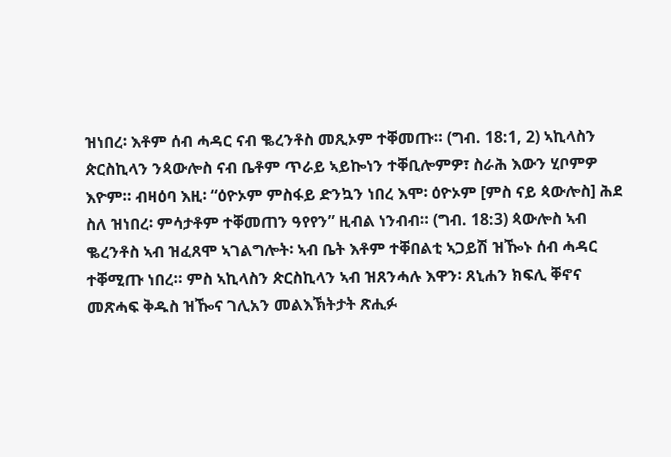ዝነበረ፡ እቶም ሰብ ሓዳር ናብ ቈረንቶስ መጺኦም ተቐመጡ። (ግብ. 18:1, 2) ኣኪላስን ጵርስኪላን ንጳውሎስ ናብ ቤቶም ጥራይ ኣይኰነን ተቐቢሎምዎ፣ ስራሕ እውን ሂቦምዎ እዮም። ብዛዕባ እዚ፡ “ዕዮኦም ምስፋይ ድንኳን ነበረ እሞ፡ ዕዮኦም [ምስ ናይ ጳውሎስ] ሕደ ስለ ዝነበረ፡ ምሳታቶም ተቐመጠን ዓየየን” ዚብል ነንብብ። (ግብ. 18:3) ጳውሎስ ኣብ ቈረንቶስ ኣብ ዝፈጸሞ ኣገልግሎት፡ ኣብ ቤት እቶም ተቐበልቲ ኣጋይሽ ዝዀኑ ሰብ ሓዳር ተቐሚጡ ነበረ። ምስ ኣኪላስን ጵርስኪላን ኣብ ዝጸንሓሉ እዋን፡ ጸኒሐን ክፍሊ ቐኖና መጽሓፍ ቅዱስ ዝዀና ገሊአን መልእኽትታት ጽሒፉ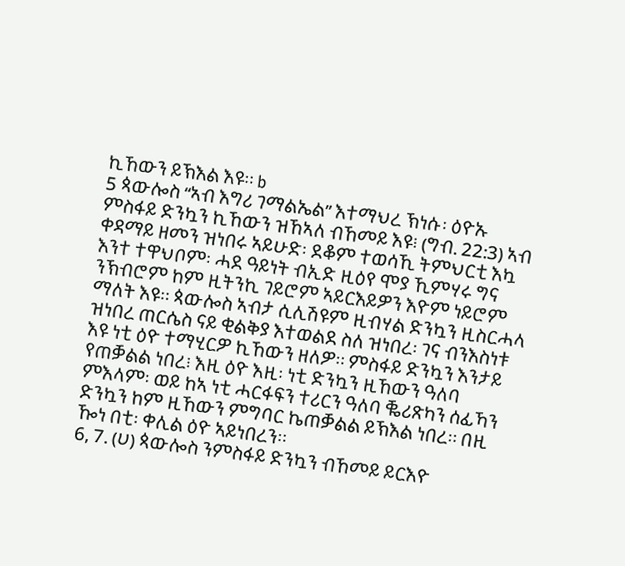ኪኸውን ይኽእል እዩ። b
5 ጳውሎስ “ኣብ እግሪ ገማልኤል” እተማህረ ኽነሱ፡ ዕዮኡ ምስፋይ ድንኳን ኪኸውን ዝኸኣለ ብኸመይ እዩ፧ (ግብ. 22:3) ኣብ ቀዳማይ ዘመን ዝነበሩ ኣይሁድ፡ ደቆም ተወሳኺ ትምህርቲ እኳ እንተ ተዋህቦም፡ ሓደ ዓይነት ብኢድ ዚዕየ ሞያ ኺምሃሩ ግና ንኽብሮም ከም ዚትንኪ ገይሮም ኣይርእይዎን እዮም ነይሮም ማለት እዩ። ጳውሎስ ኣብታ ሲሊሽዩም ዚብሃል ድንኳን ዚስርሓላ ዝነበረ ጠርሴስ ናይ ቂልቅያ እተወልደ ስለ ዝነበረ፡ ገና ብንእስነቱ እዩ ነቲ ዕዮ ተማሂርዎ ኪኸውን ዘለዎ። ምስፋይ ድንኳን እንታይ የጠቓልል ነበረ፧ እዚ ዕዮ እዚ፡ ነቲ ድንኳን ዚኸውን ዓለባ ምእላም፡ ወይ ከኣ ነቲ ሓርፋፍን ተሪርን ዓለባ ቘሪጽካን ሰፊኻን ድንኳን ከም ዚኸውን ምግባር ኬጠቓልል ይኽእል ነበረ። በዚ ዀነ በቲ፡ ቀሊል ዕዮ ኣይነበረን።
6, 7. (ሀ) ጳውሎስ ንምስፋይ ድንኳን ብኸመይ ይርእዮ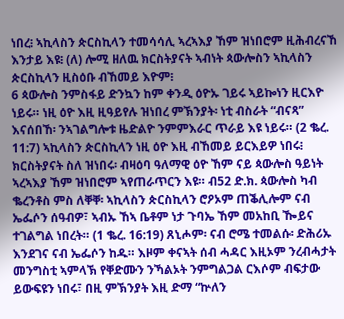ነበረ፧ ኣኪላስን ጵርስኪላን ተመሳሳሊ ኣረኣእያ ኸም ዝነበሮም ዚሕብረናኸ እንታይ እዩ፧ (ለ) ሎሚ ዘለዉ ክርስትያናት ኣብነት ጳውሎስን ኣኪላስን ጵርስኪላን ዚስዕቡ ብኸመይ እዮም፧
6 ጳውሎስ ንምስፋይ ድንኳን ከም ቀንዲ ዕዮኡ ገይሩ ኣይኰነን ዚርእዮ ነይሩ። ነዚ ዕዮ እዚ ዚዓይየሉ ዝነበረ ምኽንያት፡ ነቲ ብስራት “ብናጻ” እናሰበኸ፡ ንኣገልግሎቱ ዜድልዮ ንምምእራር ጥራይ እዩ ነይሩ። (2 ቈረ. 11:7) ኣኪላስን ጵርስኪላን ነዚ ዕዮ እዚ ብኸመይ ይርእይዎ ነበሩ፧ ክርስትያናት ስለ ዝነበሩ፡ ብዛዕባ ዓለማዊ ዕዮ ኸም ናይ ጳውሎስ ዓይነት ኣረኣእያ ኸም ዝነበሮም ኣየጠራጥርን እዩ። ብ52 ድ.ክ. ጳውሎስ ካብ ቈረንቶስ ምስ ለቐቐ፡ ኣኪላስን ጵርስኪላን ሮዖኦም ጠቕሊሎም ናብ ኤፌሶን ሰዓብዎ፣ ኣብኡ ኸኣ ቤቶም ነታ ጉባኤ ኸም መአከቢ ዀይና ተገልግል ነበረት። (1 ቈረ. 16:19) ጸኒሖም፡ ናብ ሮሜ ተመልሱ፡ ድሕሪኡ እንደገና ናብ ኤፌሶን ከዱ። እዞም ቀናኣት ሰብ ሓዳር እዚኦም ንረብሓታት መንግስቲ ኣምላኽ የቐድሙን ንኻልኦት ንምግልጋል ርእሶም ብፍታው ይውፍዩን ነበሩ፣ በዚ ምኽንያት እዚ ድማ “ኵለን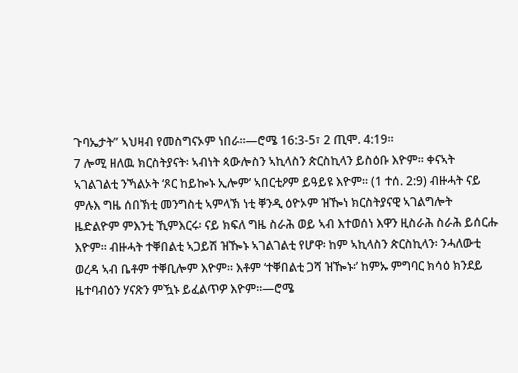ጉባኤታት” ኣህዛብ የመስግናኦም ነበራ።—ሮሜ 16:3-5፣ 2 ጢሞ. 4:19።
7 ሎሚ ዘለዉ ክርስትያናት፡ ኣብነት ጳውሎስን ኣኪላስን ጵርስኪላን ይስዕቡ እዮም። ቀናኣት ኣገልገልቲ ንኻልኦት ‘ጾር ከይኰኑ ኢሎም’ ኣበርቲዖም ይዓይዩ እዮም። (1 ተሰ. 2:9) ብዙሓት ናይ ምሉእ ግዜ ሰበኽቲ መንግስቲ ኣምላኽ ነቲ ቐንዲ ዕዮኦም ዝዀነ ክርስትያናዊ ኣገልግሎት ዜድልዮም ምእንቲ ኺምእርሩ፡ ናይ ክፍለ ግዜ ስራሕ ወይ ኣብ እተወሰነ እዋን ዚስራሕ ስራሕ ይሰርሑ እዮም። ብዙሓት ተቐበልቲ ኣጋይሽ ዝዀኑ ኣገልገልቲ የሆዋ፡ ከም ኣኪላስን ጵርስኪላን፡ ንሓለውቲ ወረዳ ኣብ ቤቶም ተቐቢሎም እዮም። እቶም ‘ተቐበልቲ ጋሻ ዝዀኑ፡’ ከምኡ ምግባር ክሳዕ ክንደይ ዜተባብዕን ሃናጽን ምዃኑ ይፈልጥዎ እዮም።—ሮሜ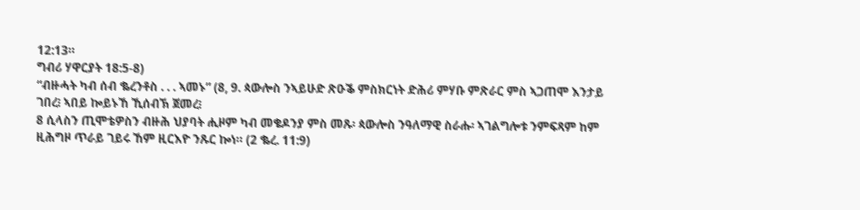12:13።
ግብሪ ሃዋርያት 18:5-8)
“ብዙሓት ካብ ሰብ ቈረንቶስ . . . ኣመኑ” (8, 9. ጳውሎስ ንኣይሁድ ጽዑቕ ምስክርነት ድሕሪ ምሃቡ ምጽራር ምስ ኣጋጠሞ እንታይ ገበረ፧ ኣበይ ኰይኑኸ ኺሰብኽ ጀመረ፧
8 ሲላስን ጢሞቴዎስን ብዙሕ ህያባት ሒዞም ካብ መቄዶንያ ምስ መጹ፡ ጳውሎስ ንዓለማዊ ስራሑ፡ ኣገልግሎቱ ንምፍጻም ከም ዚሕግዞ ጥራይ ገይሩ ኸም ዚርእዮ ንጹር ኰነ። (2 ቈረ. 11:9)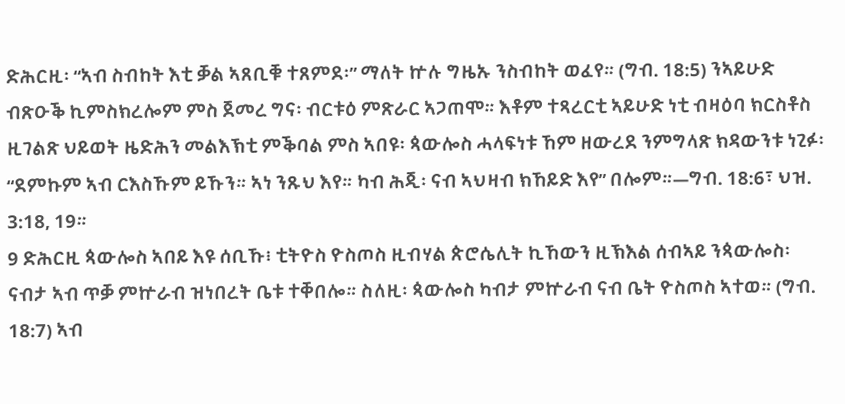ድሕርዚ፡ “ኣብ ስብከት እቲ ቓል ኣጸቢቑ ተጸምደ፡” ማለት ኵሉ ግዜኡ ንስብከት ወፈየ። (ግብ. 18:5) ንኣይሁድ ብጽዑቕ ኪምስክረሎም ምስ ጀመረ ግና፡ ብርቱዕ ምጽራር ኣጋጠሞ። እቶም ተጻረርቲ ኣይሁድ ነቲ ብዛዕባ ክርስቶስ ዚገልጽ ህይወት ዜድሕን መልእኽቲ ምቕባል ምስ ኣበዩ፡ ጳውሎስ ሓላፍነቱ ኸም ዘውረደ ንምግላጽ ክዳውንቱ ነጊፉ፡ “ደምኩም ኣብ ርእስኹም ይኹን። ኣነ ንጹህ እየ። ካብ ሕጂ፡ ናብ ኣህዛብ ክኸይድ እየ” በሎም።—ግብ. 18:6፣ ህዝ. 3:18, 19።
9 ድሕርዚ ጳውሎስ ኣበይ እዩ ሰቢኹ፧ ቲትዮስ ዮስጦስ ዚብሃል ጵሮሴሊት ኪኸውን ዚኽእል ሰብኣይ ንጳውሎስ፡ ናብታ ኣብ ጥቓ ምኵራብ ዝነበረት ቤቱ ተቐበሎ። ስለዚ፡ ጳውሎስ ካብታ ምኵራብ ናብ ቤት ዮስጦስ ኣተወ። (ግብ. 18:7) ኣብ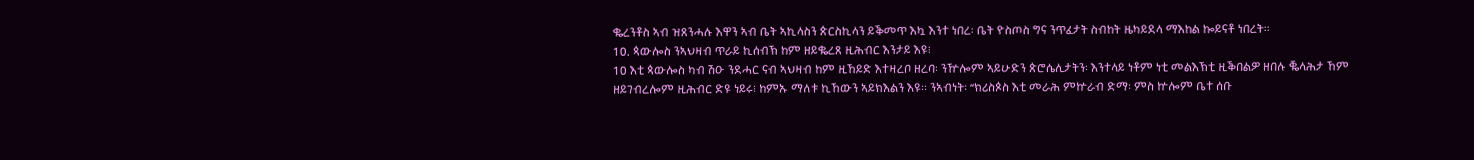ቈረንቶስ ኣብ ዝጸንሓሉ እዋን ኣብ ቤት ኣኪላስን ጵርስኪላን ይቕመጥ እኳ እንተ ነበረ፡ ቤት ዮስጦስ ግና ንጥፈታት ስብከት ዜካይደላ ማእከል ኰይናቶ ነበረት።
10. ጳውሎስ ንኣህዛብ ጥራይ ኪሰብኽ ከም ዘይቈረጸ ዚሕብር እንታይ እዩ፧
10 እቲ ጳውሎስ ካብ ሽዑ ንደሓር ናብ ኣህዛብ ከም ዚኸይድ እተዛረቦ ዘረባ፡ ንዅሎም ኣይሁድን ጵሮሴሊታትን፡ እንተላይ ነቶም ነቲ መልእኽቲ ዚቕበልዎ ዘበሉ ቘላሕታ ኸም ዘይገብረሎም ዚሕብር ድዩ ነይሩ፧ ከምኡ ማለቱ ኪኸውን ኣይክእልን እዩ። ንኣብነት፡ “ክሪስጶስ እቲ መራሕ ምኵራብ ድማ፡ ምስ ኵሎም ቤተ ሰቡ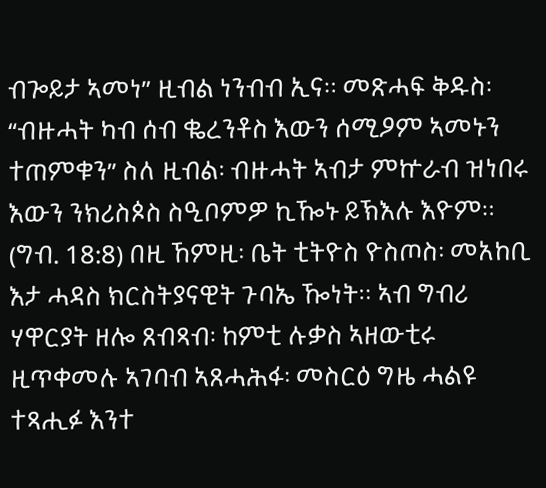ብጐይታ ኣመነ” ዚብል ነንብብ ኢና። መጽሓፍ ቅዱስ፡ “ብዙሓት ካብ ሰብ ቈረንቶስ እውን ሰሚዖም ኣመኑን ተጠምቁን” ስለ ዚብል፡ ብዙሓት ኣብታ ምኵራብ ዝነበሩ እውን ንክሪስጶስ ስዒቦምዎ ኪዀኑ ይኽእሉ እዮም። (ግብ. 18:8) በዚ ኸምዚ፡ ቤት ቲትዮስ ዮስጦስ፡ መአከቢ እታ ሓዳስ ክርስትያናዊት ጉባኤ ዀነት። ኣብ ግብሪ ሃዋርያት ዘሎ ጸብጻብ፡ ከምቲ ሉቃስ ኣዘውቲሩ ዚጥቀመሉ ኣገባብ ኣጸሓሕፋ፡ መስርዕ ግዜ ሓልዩ ተጻሒፉ እንተ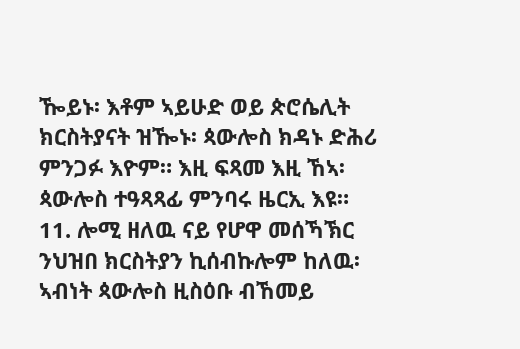ዀይኑ፡ እቶም ኣይሁድ ወይ ጵሮሴሊት ክርስትያናት ዝዀኑ፡ ጳውሎስ ክዳኑ ድሕሪ ምንጋፉ እዮም። እዚ ፍጻመ እዚ ኸኣ፡ ጳውሎስ ተዓጻጻፊ ምንባሩ ዜርኢ እዩ።
11. ሎሚ ዘለዉ ናይ የሆዋ መሰኻኽር ንህዝበ ክርስትያን ኪሰብኩሎም ከለዉ፡ ኣብነት ጳውሎስ ዚስዕቡ ብኸመይ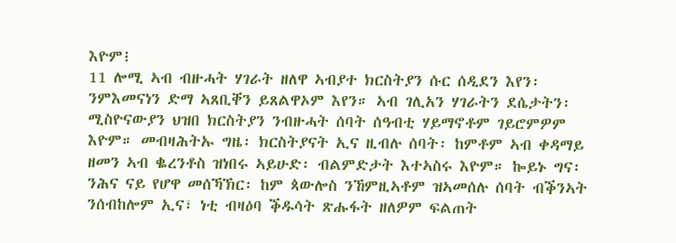እዮም፧
11 ሎሚ ኣብ ብዙሓት ሃገራት ዘለዋ ኣብያተ ክርስትያን ሱር ሰዲደን እየን፡ ንምእመናነን ድማ ኣጸቢቐን ይጸልዋኦም እየን። ኣብ ገሊአን ሃገራትን ደሴታትን፡ ሚስዮናውያን ህዝበ ክርስትያን ንብዙሓት ሰባት ሰዓብቲ ሃይማኖቶም ገይሮምዎም እዮም። መብዛሕትኡ ግዜ፡ ክርስትያናት ኢና ዚብሉ ሰባት፡ ከምቶም ኣብ ቀዳማይ ዘመን ኣብ ቈረንቶስ ዝነበሩ ኣይሁድ፡ ብልምድታት እተኣስሩ እዮም። ኰይኑ ግና፡ ንሕና ናይ የሆዋ መሰኻኽር፡ ከም ጳውሎስ ንኸምዚኣቶም ዝኣመሰሉ ሰባት ብቕንኣት ንሰብከሎም ኢና፣ ነቲ ብዛዕባ ቕዱሳት ጽሑፋት ዘለዎም ፍልጠት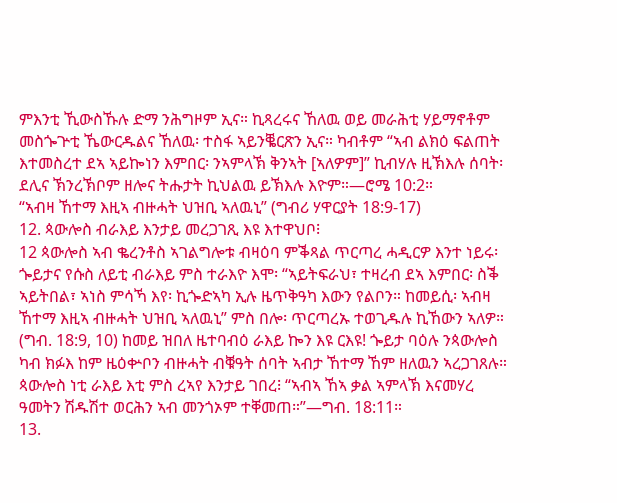ምእንቲ ኺውስኹሉ ድማ ንሕግዞም ኢና። ኪጻረሩና ኸለዉ ወይ መራሕቲ ሃይማኖቶም መስጐጕቲ ኼውርዱልና ኸለዉ፡ ተስፋ ኣይንቘርጽን ኢና። ካብቶም “ኣብ ልክዕ ፍልጠት እተመስረተ ደኣ ኣይኰነን እምበር፡ ንኣምላኽ ቅንኣት [ኣለዎም]” ኪብሃሉ ዚኽእሉ ሰባት፡ ደሊና ኽንረኽቦም ዘሎና ትሑታት ኪህልዉ ይኽእሉ እዮም።—ሮሜ 10:2።
“ኣብዛ ኸተማ እዚኣ ብዙሓት ህዝቢ ኣለዉኒ” (ግብሪ ሃዋርያት 18:9-17)
12. ጳውሎስ ብራእይ እንታይ መረጋገጺ እዩ እተዋህቦ፧
12 ጳውሎስ ኣብ ቈረንቶስ ኣገልግሎቱ ብዛዕባ ምቕጻል ጥርጣረ ሓዲርዎ እንተ ነይሩ፡ ጐይታና የሱስ ለይቲ ብራእይ ምስ ተራእዮ እሞ፡ “ኣይትፍራህ፣ ተዛረብ ደኣ እምበር፡ ስቕ ኣይትበል፣ ኣነስ ምሳኻ እየ፡ ኪጐድኣካ ኢሉ ዜጥቅዓካ እውን የልቦን። ከመይሲ፡ ኣብዛ ኸተማ እዚኣ ብዙሓት ህዝቢ ኣለዉኒ” ምስ በሎ፡ ጥርጣረኡ ተወጊዱሉ ኪኸውን ኣለዎ። (ግብ. 18:9, 10) ከመይ ዝበለ ዜተባብዕ ራእይ ኰን እዩ ርእዩ! ጐይታ ባዕሉ ንጳውሎስ ካብ ክፉእ ከም ዜዕቍቦን ብዙሓት ብቑዓት ሰባት ኣብታ ኸተማ ኸም ዘለዉን ኣረጋገጸሉ። ጳውሎስ ነቲ ራእይ እቲ ምስ ረኣየ እንታይ ገበረ፧ “ኣብኣ ኸኣ ቃል ኣምላኽ እናመሃረ ዓመትን ሽዱሽተ ወርሕን ኣብ መንጎኦም ተቐመጠ።”—ግብ. 18:11።
13.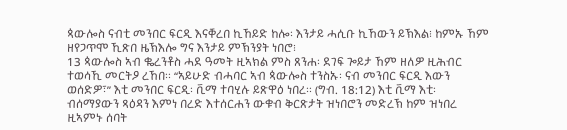ጳውሎስ ናብቲ መንበር ፍርዲ እናቐረበ ኪኸይድ ከሎ፡ እንታይ ሓሲቡ ኪኸውን ይኽእል፧ ከምኡ ኸም ዘየጋጥሞ ኺጽበ ዜኽእሎ ግና እንታይ ምኽንያት ነበሮ፧
13 ጳውሎስ ኣብ ቈረንቶስ ሓደ ዓመት ዚኣክል ምስ ጸንሐ፡ ደገፍ ጐይታ ኸም ዘለዎ ዚሕብር ተወሳኺ መርትዖ ረኸበ። “ኣይሁድ ብሓባር ኣብ ጳውሎስ ተንስኡ፡ ናብ መንበር ፍርዲ እውን ወሰድዎ፣” እቲ መንበር ፍርዲ፡ ቪማ ተባሂሉ ይጽዋዕ ነበረ። (ግብ. 18:12) እቲ ቪማ እቲ፡ ብሰማያውን ጻዕዳን እምነ በረድ እተሰርሐን ውቁብ ቅርጽታት ዝነበሮን መድረኽ ከም ዝነበረ ዚኣምኑ ሰባት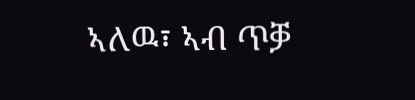ኣለዉ፣ ኣብ ጥቓ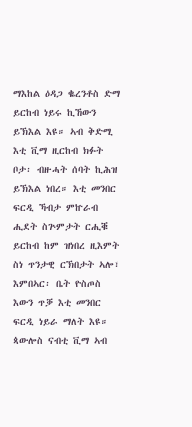ማእከል ዕዳጋ ቈረንቶስ ድማ ይርከብ ነይሩ ኪኸውን ይኽእል እዩ። ኣብ ቅድሚ እቲ ቪማ ዚርከብ ክፉት ቦታ፡ ብዙሓት ሰባት ኪሕዝ ይኽእል ነበረ። እቲ መንበር ፍርዲ ኻብታ ምኵራብ ሒደት ስጕምታት ርሒቑ ይርከብ ከም ዝነበረ ዚእምት ስነ ጥንታዊ ርኽበታት ኣሎ፣ እምበኣር፡ ቤት ዮስጦስ እውን ጥቓ እቲ መንበር ፍርዲ ነይራ ማለት እዩ። ጳውሎስ ናብቲ ቪማ ኣብ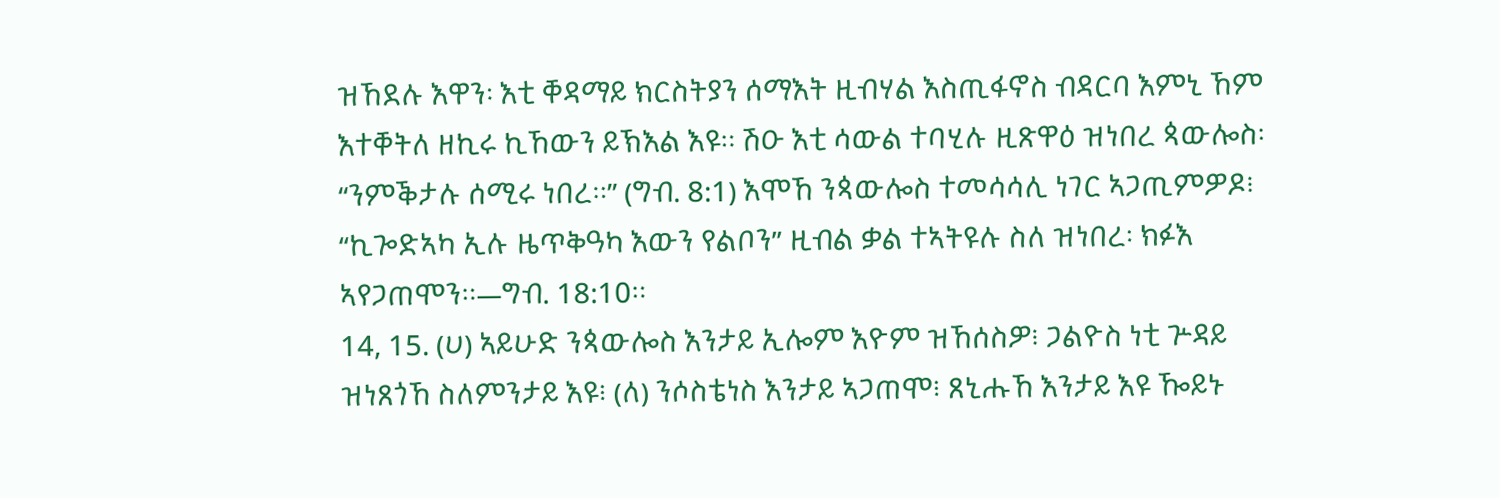ዝኸደሉ እዋን፡ እቲ ቐዳማይ ክርስትያን ሰማእት ዚብሃል እስጢፋኖስ ብዳርባ እምኒ ኸም እተቐትለ ዘኪሩ ኪኸውን ይኽእል እዩ። ሽዑ እቲ ሳውል ተባሂሉ ዚጽዋዕ ዝነበረ ጳውሎስ፡ “ንምቕታሉ ሰሚሩ ነበረ።” (ግብ. 8:1) እሞኸ ንጳውሎስ ተመሳሳሊ ነገር ኣጋጢምዎዶ፧ “ኪጐድኣካ ኢሉ ዜጥቅዓካ እውን የልቦን” ዚብል ቃል ተኣትዩሉ ስለ ዝነበረ፡ ክፉእ ኣየጋጠሞን።—ግብ. 18:10።
14, 15. (ሀ) ኣይሁድ ንጳውሎስ እንታይ ኢሎም እዮም ዝኸሰስዎ፧ ጋልዮስ ነቲ ጕዳይ ዝነጸጎኸ ስለምንታይ እዩ፧ (ለ) ንሶስቴነስ እንታይ ኣጋጠሞ፧ ጸኒሑኸ እንታይ እዩ ዀይኑ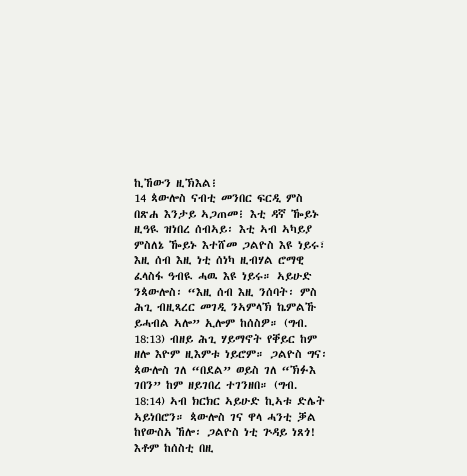ኪኸውን ዚኽእል፧
14 ጳውሎስ ናብቲ መንበር ፍርዲ ምስ በጽሐ እንታይ ኣጋጠመ፧ እቲ ዳኛ ዀይኑ ዚዓዪ ዝነበረ ሰብኣይ፡ እቲ ኣብ ኣካይያ ምስለኔ ዀይኑ እተሸመ ጋልዮስ እዩ ነይሩ፣ እዚ ሰብ እዚ ነቲ ሰነካ ዚብሃል ሮማዊ ፈላስፋ ዓብዪ ሓዉ እዩ ነይሩ። ኣይሁድ ንጳውሎስ፡ “እዚ ሰብ እዚ ንሰባት፡ ምስ ሕጊ ብዚጻረር መገዲ ንኣምላኽ ኬምልኹ ይሓብል ኣሎ” ኢሎም ከሰስዎ። (ግብ. 18:13) ብዘይ ሕጊ ሃይማኖት የቐይር ከም ዘሎ እዮም ዚእምቱ ነይሮም። ጋልዮስ ግና፡ ጳውሎስ ገለ “በደል” ወይስ ገለ “ኽፉእ ገበን” ከም ዘይገበረ ተገንዘበ። (ግብ. 18:14) ኣብ ክርክር ኣይሁድ ኪኣቱ ድሌት ኣይነበሮን። ጳውሎስ ገና ዋላ ሓንቲ ቓል ከየውስአ ኸሎ፡ ጋልዮስ ነቲ ጕዳይ ነጸጎ! እቶም ከሰስቲ በዚ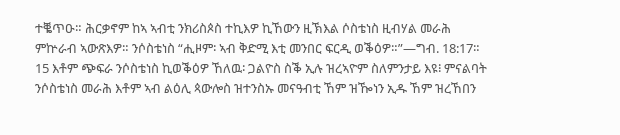ተቘጥዑ። ሕርቃኖም ከኣ ኣብቲ ንክሪስጶስ ተኪእዎ ኪኸውን ዚኽእል ሶስቴነስ ዚብሃል መራሕ ምኵራብ ኣውጽእዎ። ንሶስቴነስ “ሒዞም፡ ኣብ ቅድሚ እቲ መንበር ፍርዲ ወቕዕዎ።”—ግብ. 18:17።
15 እቶም ጭፍራ ንሶስቴነስ ኪወቕዕዎ ኸለዉ፡ ጋልዮስ ስቕ ኢሉ ዝረኣዮም ስለምንታይ እዩ፧ ምናልባት ንሶስቴነስ መራሕ እቶም ኣብ ልዕሊ ጳውሎስ ዝተንስኡ መናዓብቲ ኸም ዝዀነን ኢዱ ኸም ዝረኸበን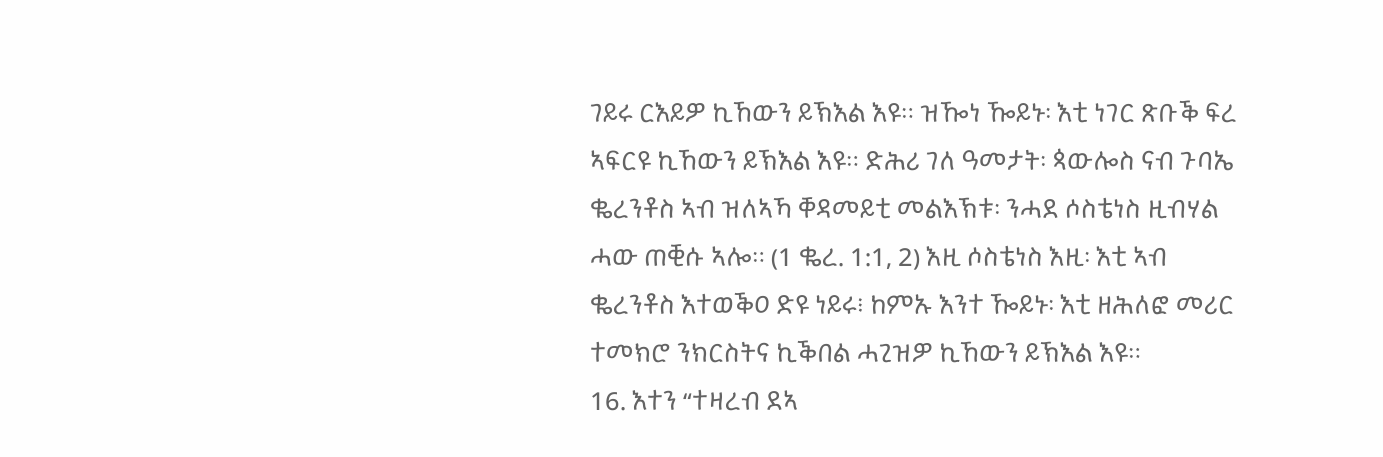ገይሩ ርእይዎ ኪኸውን ይኽእል እዩ። ዝዀነ ዀይኑ፡ እቲ ነገር ጽቡቕ ፍረ ኣፍርዩ ኪኸውን ይኽእል እዩ። ድሕሪ ገለ ዓመታት፡ ጳውሎስ ናብ ጉባኤ ቈረንቶስ ኣብ ዝለኣኻ ቐዳመይቲ መልእኽቱ፡ ንሓደ ሶስቴነስ ዚብሃል ሓው ጠቒሱ ኣሎ። (1 ቈረ. 1:1, 2) እዚ ሶስቴነስ እዚ፡ እቲ ኣብ ቈረንቶስ እተወቕዐ ድዩ ነይሩ፧ ከምኡ እንተ ዀይኑ፡ እቲ ዘሕለፎ መሪር ተመክሮ ንክርስትና ኪቕበል ሓጊዝዎ ኪኸውን ይኽእል እዩ።
16. እተን “ተዛረብ ደኣ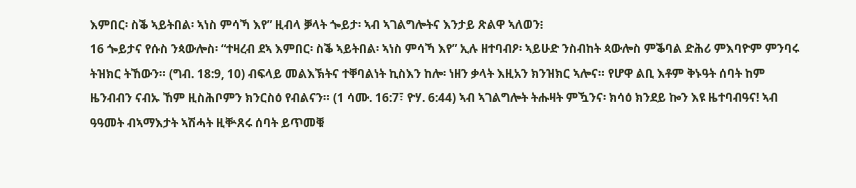እምበር፡ ስቕ ኣይትበል፡ ኣነስ ምሳኻ እየ” ዚብላ ቓላት ጐይታ፡ ኣብ ኣገልግሎትና እንታይ ጽልዋ ኣለወን፧
16 ጐይታና የሱስ ንጳውሎስ፡ “ተዛረብ ደኣ እምበር፡ ስቕ ኣይትበል፡ ኣነስ ምሳኻ እየ” ኢሉ ዘተባብዖ፡ ኣይሁድ ንስብከት ጳውሎስ ምቕባል ድሕሪ ምእባዮም ምንባሩ ትዝክር ትኸውን። (ግብ. 18:9, 10) ብፍላይ መልእኽትና ተቐባልነት ኪስእን ከሎ፡ ነዘን ቃላት እዚአን ክንዝክር ኣሎና። የሆዋ ልቢ እቶም ቅኑዓት ሰባት ከም ዜንብብን ናብኡ ኸም ዚስሕቦምን ክንርስዕ የብልናን። (1 ሳሙ. 16:7፣ ዮሃ. 6:44) ኣብ ኣገልግሎት ትሑዛት ምዃንና፡ ክሳዕ ክንደይ ኰን እዩ ዜተባብዓና! ኣብ ዓዓመት ብኣማእታት ኣሽሓት ዚቝጸሩ ሰባት ይጥመቑ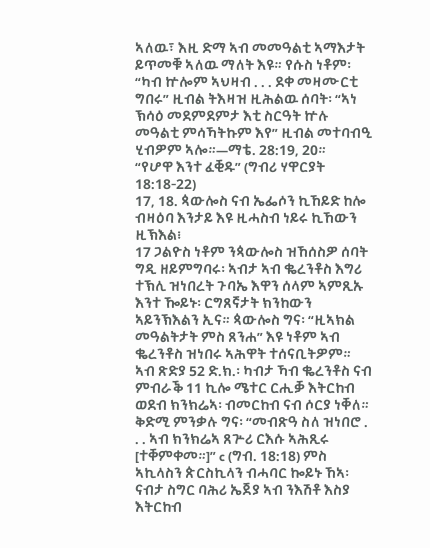ኣለዉ፣ እዚ ድማ ኣብ መመዓልቲ ኣማእታት ይጥመቑ ኣለዉ ማለት እዩ። የሱስ ነቶም፡ “ካብ ኵሎም ኣህዛብ . . . ደቀ መዛሙርቲ ግበሩ” ዚብል ትእዛዝ ዚሕልዉ ሰባት፡ “ኣነ ኽሳዕ መደምደምታ እቲ ስርዓት ኵሉ መዓልቲ ምሳኻትኩም እየ” ዚብል መተባብዒ ሂብዎም ኣሎ።—ማቴ. 28:19, 20።
“የሆዋ እንተ ፈቒዱ” (ግብሪ ሃዋርያት 18:18-22)
17, 18. ጳውሎስ ናብ ኤፌሶን ኪኸይድ ከሎ ብዛዕባ እንታይ እዩ ዚሓስብ ነይሩ ኪኸውን ዚኽእል፧
17 ጋልዮስ ነቶም ንጳውሎስ ዝኸሰስዎ ሰባት ግዲ ዘይምግባሩ፡ ኣብታ ኣብ ቈረንቶስ እግሪ ተኽሊ ዝነበረት ጉባኤ እዋን ሰላም ኣምጺኡ እንተ ዀይኑ፡ ርግጸኛታት ክንከውን ኣይንኽእልን ኢና። ጳውሎስ ግና፡ “ዚኣክል መዓልትታት ምስ ጸንሐ” እዩ ነቶም ኣብ ቈረንቶስ ዝነበሩ ኣሕዋት ተሰናቢትዎም። ኣብ ጽድያ 52 ድ.ክ.፡ ካብታ ኻብ ቈረንቶስ ናብ ምብራቕ 11 ኪሎ ሜተር ርሒቓ እትርከብ ወደብ ክንክሬኣ፡ ብመርከብ ናብ ሶርያ ነቐለ። ቅድሚ ምንቃሉ ግና፡ “መብጽዓ ስለ ዝነበሮ . . . ኣብ ክንክሬኣ ጸጕሪ ርእሱ ኣሕጺሩ [ተቐምቀመ።]” c (ግብ. 18:18) ምስ ኣኪላስን ጵርስኪላን ብሓባር ኰይኑ ኸኣ፡ ናብታ ስግር ባሕሪ ኤጀያ ኣብ ንእሽቶ እስያ እትርከብ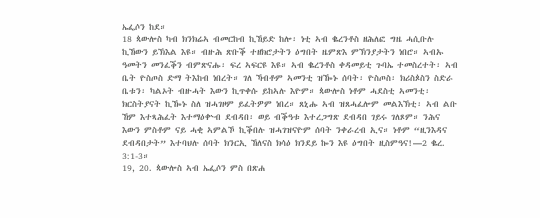ኤፌሶን ከደ።
18 ጳውሎስ ካብ ክንክሬኣ ብመርከብ ኪኸይድ ከሎ፡ ነቲ ኣብ ቈረንቶስ ዘሕለፎ ግዜ ሓሲቡሉ ኪኸውን ይኽእል እዩ። ብዙሕ ጽቡቕ ተዘክሮታትን ዕግበት ዜምጽእ ምኽንያታትን ነበሮ። ኣብኡ ዓመትን መንፈቕን ብምጽናሑ፡ ፍረ ኣፍርዩ እዩ። ኣብ ቈረንቶስ ቀዳመይቲ ጉባኤ ተመስረተት፡ ኣብ ቤት ዮስጦስ ድማ ትእከብ ነበረት። ገለ ኻብቶም ኣመንቲ ዝዀኑ ሰባት፡ ዮስጦስ፡ ክሪስጶስን ስድራ ቤቱን፡ ካልኦት ብዙሓት እውን ኪጥቀሱ ይከኣሉ እዮም። ጳውሎስ ነቶም ሓደስቲ ኣመንቲ፡ ክርስትያናት ኪዀኑ ስለ ዝሓገዞም ይፈትዎም ነበረ። ጸኒሑ ኣብ ዝጸሓፈሎም መልእኽቲ፡ ኣብ ልቡ ኸም እተጻሕፈት እተማዕቍብ ደብዳበ፡ ወይ ብቕዓቱ እተረጋግጽ ደብዳበ ገይሩ ገለጾም። ንሕና እውን ምስቶም ናይ ሓቂ ኣምልኾ ኪቕበሉ ዝሓገዝናዮም ሰባት ንቀራረብ ኢና። ነቶም “ዚንእዳና ደብዳበታት” እተባህሉ ሰባት ክንርኢ ኸለናስ ክሳዕ ክንደይ ኰን እዩ ዕግበት ዚስምዓና!—2 ቈረ. 3:1-3።
19, 20. ጳውሎስ ኣብ ኤፌሶን ምስ በጽሐ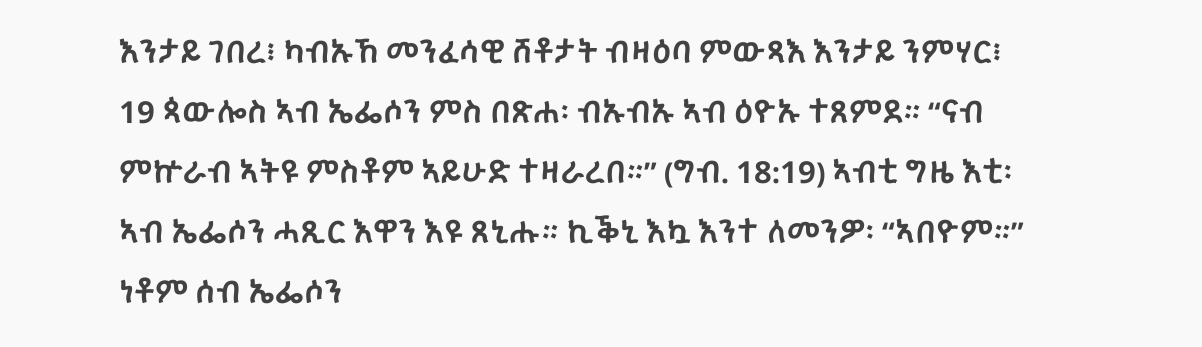እንታይ ገበረ፧ ካብኡኸ መንፈሳዊ ሸቶታት ብዛዕባ ምውጻእ እንታይ ንምሃር፧
19 ጳውሎስ ኣብ ኤፌሶን ምስ በጽሐ፡ ብኡብኡ ኣብ ዕዮኡ ተጸምደ። “ናብ ምኵራብ ኣትዩ ምስቶም ኣይሁድ ተዛራረበ።” (ግብ. 18:19) ኣብቲ ግዜ እቲ፡ ኣብ ኤፌሶን ሓጺር እዋን እዩ ጸኒሑ። ኪቕኒ እኳ እንተ ለመንዎ፡ “ኣበዮም።” ነቶም ሰብ ኤፌሶን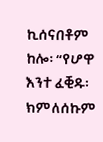ኪሰናበቶም ከሎ፡ “የሆዋ እንተ ፈቒዱ፡ ክምለሰኩም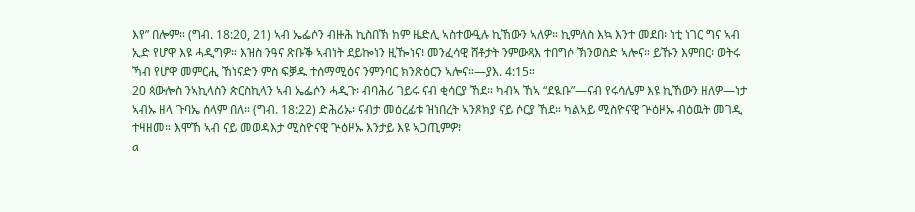እየ” በሎም። (ግብ. 18:20, 21) ኣብ ኤፌሶን ብዙሕ ኪስበኽ ከም ዜድሊ ኣስተውዒሉ ኪኸውን ኣለዎ። ኪምለስ እኳ እንተ መደበ፡ ነቲ ነገር ግና ኣብ ኢድ የሆዋ እዩ ሓዲግዎ። እዝስ ንዓና ጽቡቕ ኣብነት ደይኰነን ዚዀነና፧ መንፈሳዊ ሸቶታት ንምውጻእ ተበግሶ ኽንወስድ ኣሎና። ይኹን እምበር፡ ወትሩ ኻብ የሆዋ መምርሒ ኸነናድን ምስ ፍቓዱ ተሰማሚዕና ንምንባር ክንጽዕርን ኣሎና።—ያእ. 4:15።
20 ጳውሎስ ንኣኪላስን ጵርስኪላን ኣብ ኤፌሶን ሓዲጉ፡ ብባሕሪ ገይሩ ናብ ቂሳርያ ኸደ። ካብኣ ኸኣ “ደዪቡ”—ናብ የሩሳሌም እዩ ኪኸውን ዘለዎ—ነታ ኣብኡ ዘላ ጉባኤ ሰላም በለ። (ግብ. 18:22) ድሕሪኡ፡ ናብታ መዕረፊቱ ዝነበረት ኣንጾክያ ናይ ሶርያ ኸደ። ካልኣይ ሚስዮናዊ ጕዕዞኡ ብዕዉት መገዲ ተዛዘመ። እሞኸ ኣብ ናይ መወዳእታ ሚስዮናዊ ጕዕዞኡ እንታይ እዩ ኣጋጢምዎ፧
a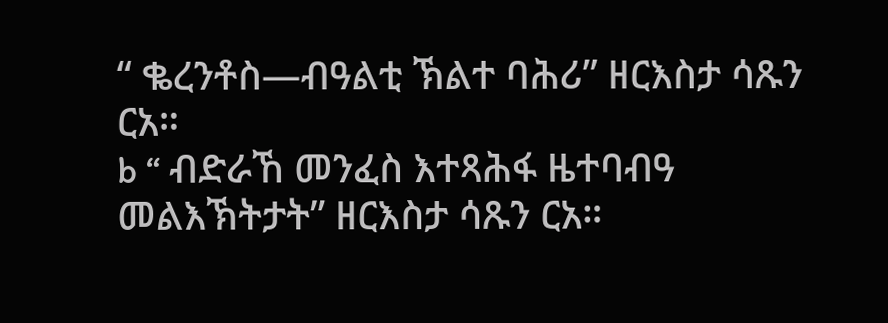“ ቈረንቶስ—ብዓልቲ ኽልተ ባሕሪ” ዘርእስታ ሳጹን ርአ።
b “ ብድራኸ መንፈስ እተጻሕፋ ዜተባብዓ መልእኽትታት” ዘርእስታ ሳጹን ርአ።